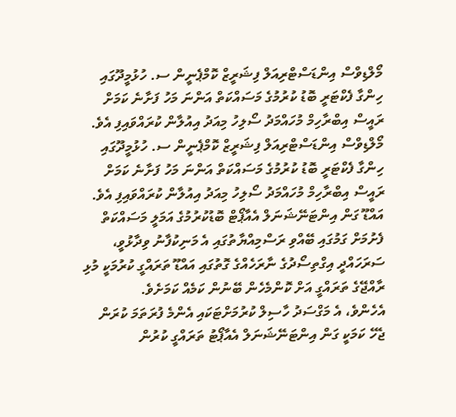މޯލްޑިވްސް އިންޑަސްޓްރިއަލް ފިޝަރީޒް ކޮމްޕެނީން ސ. ހުޅުމީދޫގައި ހިންގާ ފެކްޓަރީ ބޮޑު ކުރުމުގެ މަސައްކަތް އަންނަ މަހު ފަށާނެ ކަމަށް ރައީސް އިބްރާހިމް މުހައްމަދު ސޯލިހު މިއަދު އިއުލާން ކުރައްވައިފި އެވެ.
މޯލްޑިވްސް އިންޑަސްޓްރިއަލް ފިޝަރީޒް ކޮމްޕެނީން ސ. ހުޅުމީދޫގައި ހިންގާ ފެކްޓަރީ ބޮޑު ކުރުމުގެ މަސައްކަތް އަންނަ މަހު ފަށާނެ ކަމަށް ރައީސް އިބްރާހިމް މުހައްމަދު ސޯލިހު މިއަދު އިއުލާން ކުރައްވައިފި އެވެ.
އައްޑޫ ގަން އިންޓަނޭޝަނަލް އެއާޕޯޓް ބޮޑުކުރުމުގެ އަމަލީ މަސައްކަތް ފެށުމަށް ގަމުގައި ބޭއްވި ރަސްމިއްޔާތުގައި އެ މަނިކުފާނު ވިދާޅުވީ، ސަރަހައްދީ އިގްތިސޯދުގެ ނާރަހެއްގެ ގޮތުގައި އައްޑޫ ތަރައްގީ ކުރުމަކީ މުޅި ރާއްޖޭގެ ތަރައްގީ އަށް ކޮންމެހެން ބޭނުން ކަމެއް ކަމަށެވެ.
އެހެންވެ، އެ މަގްސަދު ހާސިލް ކުރުމަށްޓަކައި އެންމެ ފުރަތަމަ ކުރަން ޖެހޭ ކަމަކީ ގަން އިންޓަނޭޝަނަލް އެއާޕޯޓު ތަރައްގީ ކުރުން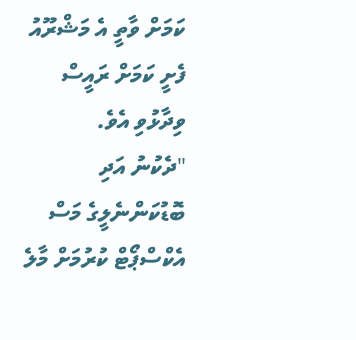ކަމަށް ވާތީ އެ މަޝްރޫއު ފެށީ ކަމަށް ރައީސް ވިދާޅުވި އެވެ.
"ދެކުނު އަދި ބޮޑުކަންނެލީގެ މަސް އެކްސްޕޯޓް ކުރުމަށް މާލެ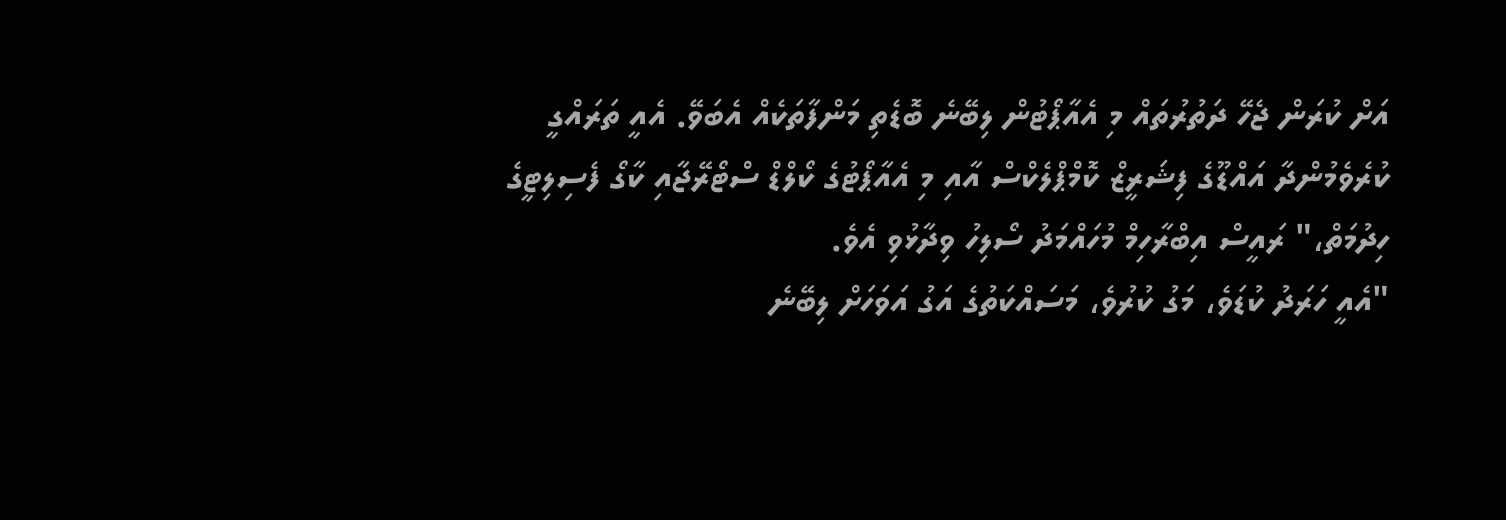އަށް ކުރަން ޖެހޭ ދަތުރުތައް މި އެއާޕޯޓުން ލިބޭނެ ބޮޑެތި މަންފާތަކެއް އެބަވޭ. އެއީ ތަރައްގީ ކުރެވެމުންދާ އައްޑޫގެ ފިޝަރީޒް ކޮމްޕްލެކްސް އާއި މި އެއާޕޯޓުގެ ކޯލްޑް ސްޓޯރޭޖާއި ކާގޯ ފެސިލިޓީގެ ހިދުމަތް،" ރައީސް އިބްރާހިމް މުހައްމަދު ސޯލިހު ވިދާޅުވި އެވެ.
"އެއީ ހަރަދު ކުޑަވެ، މަގު ކުރުވެ، މަސައްކަތުގެ އަގު އަވަހަށް ލިބޭނެ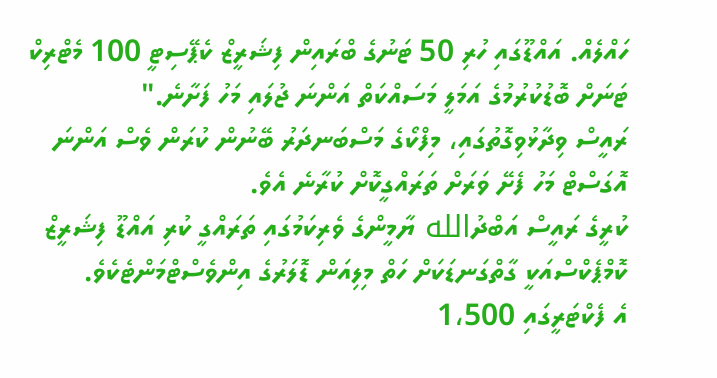ހައްލެއް. އައްޑޫގައި ހުރި 50 ޓަނުގެ ބްރައިން ފިޝަރީޒް ކެޕޭސިޓީ 100 މެޓްރިކް ޓަނަށް ބޮޑުކުރުމުގެ އަމަލީ މަސައްކަތް އަންނަ ޖުލައި މަހު ފަށާނެ."
ރައީސް ވިދާޅުވިގޮތުގައި، މިފްކޯގެ މަސްބަނދަރު ބޭނުން ކުރަން ވެސް އަންނަ އޮގަސްޓް މަހު ފެށޭ ވަރަށް ތަރައްގީކޮށް ކުރާނެ އެވެ.
ކުރީގެ ރައީސް އަބްދުالله ޔާމީންގެ ވެރިކަމުގައި ތަރައްގީ ކުރި އައްޑޫ ފިޝަރީޒް ކޮމްޕެކްސްއަކީ ގާތްގަނޑަކަށް ހަތް މިލިއަން ޑޮލަރުގެ އިންވެސްޓްމަންޓެކެވެ.
އެ ފެކްޓަރީގައި 1،500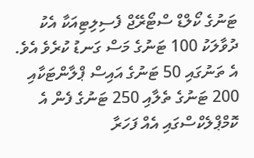ޓަނުގެ ކޯލްޑް ސްޓޯރޭޖް ފެސިލިޓިއަކާ އެކު ދުވާލަކު 100 ޓަނުގެ މަސް ގަނޑު ކުރެވެ އެވެ. އެ ތަނުގައި 50 ޓަނުގެ އައިސް ޕްލާންޓަކާއި 200 ޓަނުގެ ތެލާއި 250 ޓަނުގެ ފެން އެ ކޮމްޕްލެކްސްގައި އެއް ފަހަރާ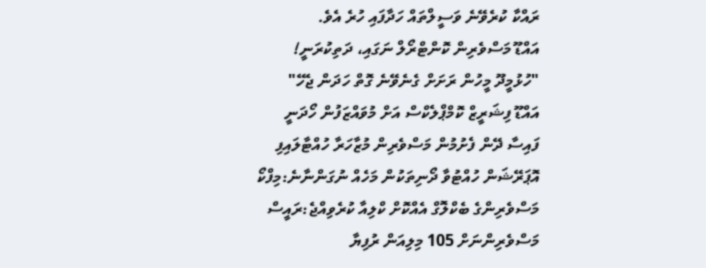ރައްކާ ކުރެވޭނެ ވަސީލްތައް ހަދާފައި ހުރެ އެވެ.
އައްޑޫ މަސްވެރިން ކޮންޓްރޯލް ނަގައި، ދަތިކުރަނީ!
"ހުޅުމީދޫ މީހުން ރަށަށް ގެނެވޭނެ ގޮތް ހަދަން ޖެހޭ"
އައްޑޫ ފިޝަރީޒް ކޮމްޕްލެކްސް އަށް މުވައްޒަފުން ހޯދަނީ
ފައިސާ ދޭން ފެށުމުން މަސްވެރިން މުޒާހަރާ ހުއްޓާލައިފި
އޮޕަރޭޝަން ހުއްޓުވާ ދޯނިތަކުން މަހެއް ނުގަންނާނެ:މިފްކޯ
މަސްވެރިންގެ ބެކްލޮގް އެއްކޮށް ކްލިއާ ކުރެވިއްޖެ:ރައީސް
މަސްވެރިންނަށް 105 މިލިއަން ރުފިޔާ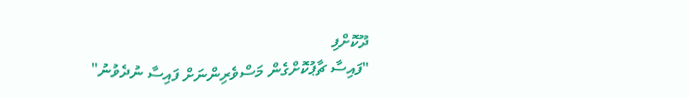ދޫކޮށްފި
"ފައިސާ ޗާޕުކޮށްގެން މަސްވެރިންނަށް ފައިސާ ނުދެވުނު"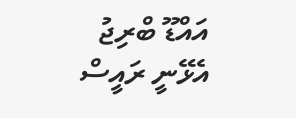އައްޑޫ ބްރިޖު އެޅޭނީ ރައީސް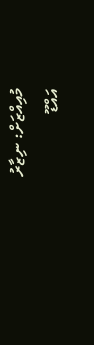މުއިއްޒަށް: ނިޒާރު
އައްޑޫ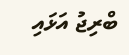ބްރިޖު އަޅައި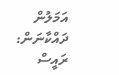އަމަލުން ދައްކާނަން: ރައީސް